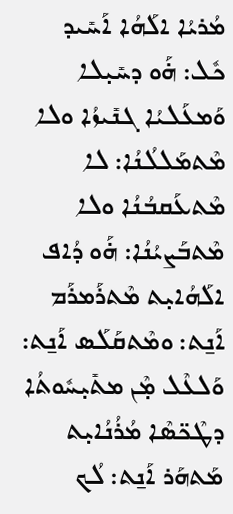ܡܳܪܝܳܐ ܐܠܰܗܳܐ ܐܰܚܺܝܕ ܟܽܠ: ܗ̇ܰܘ ܕܚܺܝ̣ܠܐ ܘܰܡܥܰܠܝܳܐ ܓܢܺܝܙܳܐ ܘܠܐ ܡܶܬܡܰܠܠܳܢܳܐ: ܠܐ ܡܶܬܥܰܩܒܳܢܳܐ ܘܠܐ ܡܶܬܒܰܨܝܳܢܳܐ: ܗ̇ܰܘ ܕܳܐܦ ܐܠܰܗܳܐܝ̣ܬ ܡܶܬܪܰܡܪܰܡ ܐܰܢ̱ܬ: ܘܡܶܬܩܰܠܰܣ ܐܰܢ̱ܬ: ܘܰܠܥܶܠ ܡ̣ܶܢ ܡܬܺܝ̣ܚܽܘܬܳܐ ܕܛܶܟ̈ܣܶܐ ܡܳܪܳܢܳܐܝ̣ܬ ܡܰܬܗܰܪ ܐܰܢ̱ܬ: ܠܳܟ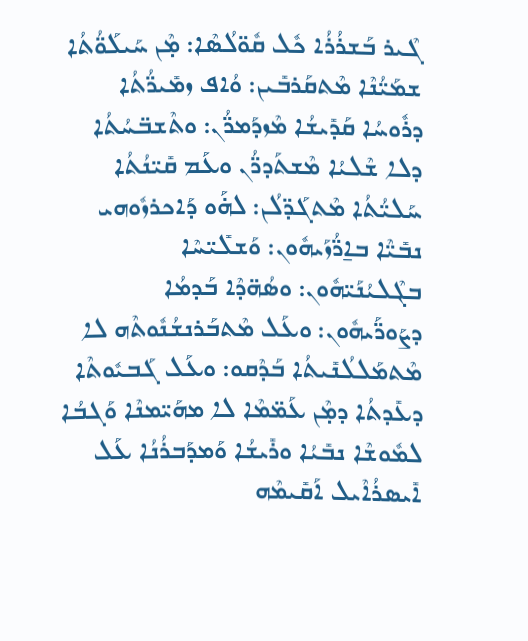ܓܶܝܪ ܒܰܫܪܳܪܳܐ ܟܽܠ ܩܽܘ̈ܠܳܣܶܐ: ܡ̣ܶܢ ܚܰܝܠܰܘ̈ܳܬܳܐ ܫܡܰܝ̈ܳܢܶܐ ܡܶܬܩܰܪܒܺܝܢ: ܘܳܐܦ ܙܡܺܝܪ̈ܳܬܳܐ ܕܪܽܘܚܳܐ ܩܰܕܺܝܫܳܐ ܡܶܙܕܰܡܪ̈ܳܢ: ܘܬܶܫܒ̈ܚܳܬܳܐ ܕܠܐ ܫܶܠܝܳܐ ܡܶܫܬܰܕܪ̈ܳܢ ܘܥܰܡ ܩܺܝ̈ܢܳܬܳܐ ܚܰܠܝ̈ܳܬܳܐ ܡܶܬܓܰܕ̈ܠܳܢ: ܠܗ̇ܰܘ ܕܰܐܟܪܙܽܘܗܝ ܢܒܺܝ̈ܶܐ ܒܐ̱ܪ̈ܳܙܰܝܗܽܘܢ: ܘܰܫܠܺܝ̈ܚܶܐ ܒܓܶܠܝܳܢܰܝ̈ܗܽܘܢ: ܘܣܳܗ̈ܕܶܐ ܒܰܕܡܳܐ ܕܨܰܘܪ̈ܰܝܗܽܘܢ: ܘܥܰܠ ܡܶܬܒܰܪܢܫܳܢܽܘܬܶܗ ܠܐ ܡܶܬܡܰܠܠܳܢܺܝܬܳܐ ܒܰܕܶܩܘ: ܘܥܰܠ ܓܰܒܝܽܘܬܶܐ ܕܥܺܕܬܳܐ ܕܡ̣ܶܢ ܥܰܡ̈ܡܶܐ ܠܐ ܡܗܰܝ̈ܡܢܶܐ ܘܰܓܒܳܐ ܠܡܽܘܫܶܐ ܢܒܺܝܳܐ ܘܪܺܝܫܳܐ ܘܰܡܕܰܒܪܳܢܳܐ ܥܰܠ ܐܺܝܣܪܳܐܶܝܠ ܐܰܩܺܝܡܶܗ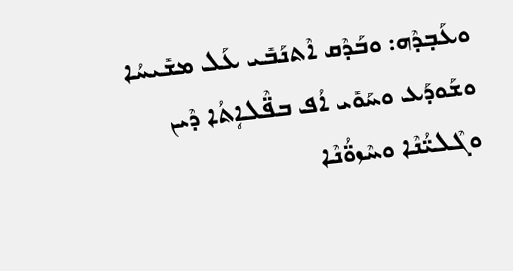ܘܥܰܒ̣ܕܶܗ: ܘܒܰܕܶܩ ܐܶܬܢܰܒܺܝ ܥܰܠ ܡܫܺܝܚܳܐ ܘܫܰܘܕܰܥ ܘܚܰܘܺܝ ܐܳܦ ܒܦ̈ܶܠܐܴܬܳܐ ܕܶܝܢ ܘܓܶܠܝ̈ܳܢܶܐ ܘܚܶܙܘ̈ܳܢܶܐ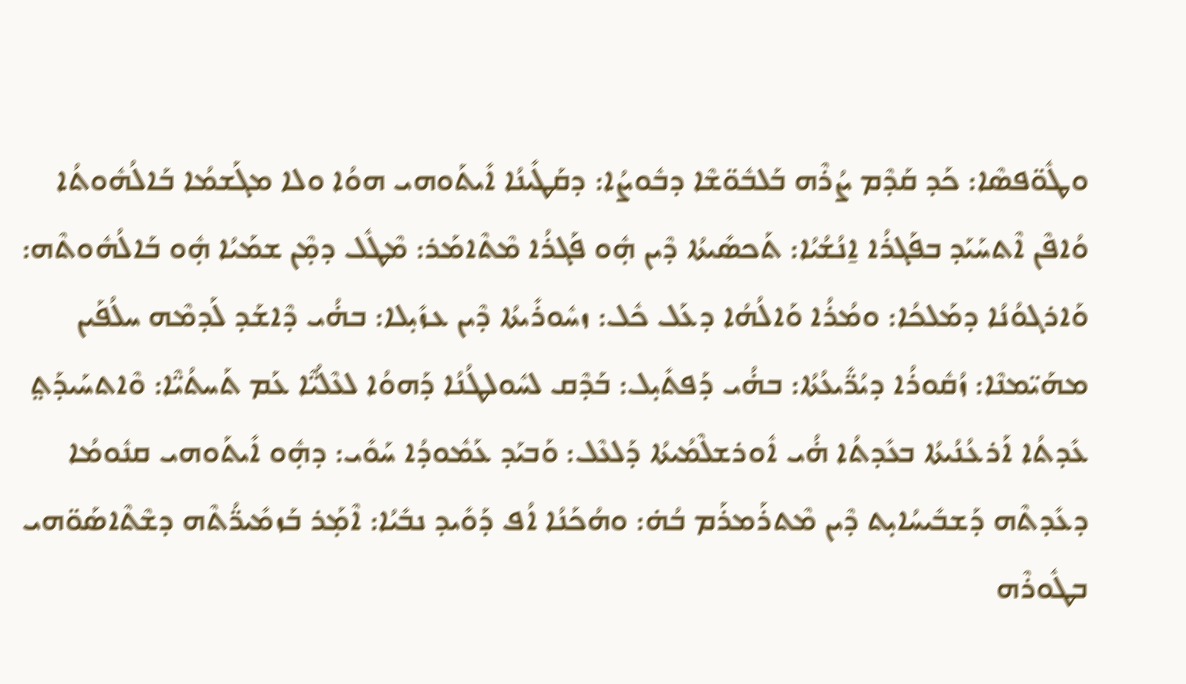ܘܛܽܘ̈ܦܣܶܐ: ܟܰܕ ܩܰܕܶܡ ܨܳܪܶܗ ܒܰܠܒܽܘ̈ܫܶܐ ܕܒܽܘܨܳܐ: ܕܩܰܛܺܝܢܳܐ ܐܺܝܬܰܘܗܝ ܗܘܳܐ ܘܠܐ ܡܓܰܫܡܳܐ ܒܰܐܠܳܗܽܘܬܳܐ ܘܳܐܦܶܢ ܐܶܬܚܰܝܰܕ ܒܦܰܓܪܳܐ ܐ̱ܢܳܫܳܝܳܐ: ܬܰܟܣܺܝܬܳܐ ܕܶܝܢ ܗ̣ܽܘ ܦܰܓܪܳܐ ܡܶܬܶܐܡܰܪ: ܡܶܛܽܠ ܕܡ̣ܶܢ ܫܡܰܝܳܐ ܗ̣ܽܘ ܒܰܐܠܳܗܽܘܬܶܗ: ܘܰܐܪܓܘܳܢܳܐ ܕܡܰܠܟܳܐ: ܘܡܳܪܳܐ ܘܰܐܠܳܗܳܐ ܕܥܰܠ ܟܽܠ: ܙܚܽܘܪܺܝܬܳܐ ܕܶܝܢ ܥܙܺܝ̣ܠܐ: ܒܗ̇ܳܝ ܕܶܐܫܰܕ ܠܰܕܡܶܗ ܚܠܳܦܰܝܢ ܡܗܰܝ̈ܡܢܶܐ: ܙܳܩܽܘܪܳܐ ܕܝܳܪ̈ܺܝܥܳܬܳܐ: ܒܗ̇ܳܝ ܕܰܦܬܺܝ̣ܠ: ܒܰܕܶܩ ܠܚܽܘܠܛܳܢܳܐ ܕܰܗܘܳܐ ܠܥܶܠܳܝ̈ܶܐ ܥܰܡ ܬܰܚܬܳܝ̈ܶܐ: ܘܶܐܬܚܰܝܕܰܬ݀ ܥܺܕܬܳܐ ܐܰܪܥܳܢܳܝܬܳܐ ܒܥܺܕܬܳܐ ܗ̇ܳܝ ܐܽܘܪܫܠܶܡܳܝܬܳܐ ܕܰܠܥܶܠ: ܘܰܒܝܰܕ ܥܰܡܽܘܕܳܐ ܚܰܘܺܝ: ܕܗ̣ܽܘ ܐܺܝܬܰܘܗܝ ܩܢܽܘܡܳܐ ܕܥܺܕܬܶܗ ܕܰܫܒܺܝܚܳܐܝ̣ܬ ܕܶܝܢ ܡܶܬܪܰܡܪܰܡ ܒܳܗ̇: ܘܗܳܟܰܢܳܐ ܐܳܦ ܕܰܘܺܝܕ ܢܒܺܝܳܐ: ܐܶܡ̣ܰܪ ܒܰܙܡܺܝܪ̈ܳܬܶܗ ܕܫܶܬܶܐܣܰܘ̈ܗܝ ܒܛܽܘܪܶܗ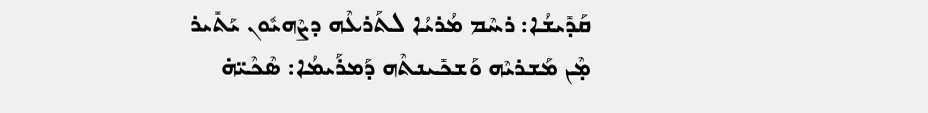ܩܰܕܺܝܫܳܐ: ܪܚܶܡ ܡܳܪܝܳܐ ܠܬܰܪܥܶܗ ܕܨܶܗܝܽܘܢ ܝܰܬܺܝܪ ܡ̣ܶܢ ܡܰܫܪܝܶܗ ܘܰܫܟܺܝܢܬܶܗ ܕܰܡܪܰܝܡܳܐ: ܣܶܟܶܝ̈ܗ̇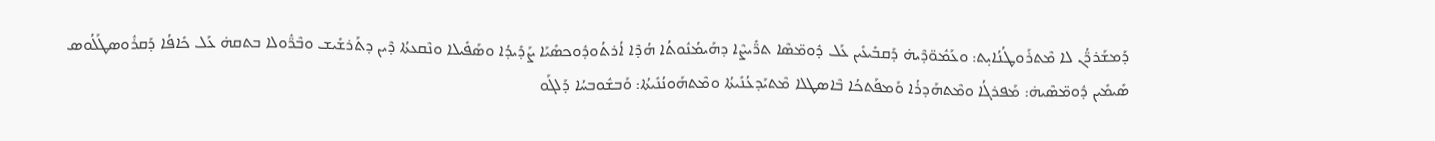ܕܰܡܫܰܪܪ̈ܳܢ ܠܐ ܡܶܬܪܰܘܛܳܢܳܐܝ̣ܬ: ܘܥܰܡܽܘ̈ܕܶܝܗ̇ ܕܰܩܒܺܝܥܺܝܢ ܥܰܠ ܕܽܘܡ̈ܣܶܐ ܬܪ̈ܺܝܨܶܐ ܕܗܰܝܡܳܢܽܘܬܳܐ ܗܳܕܶܐ ܐܳܪܬܳܘܕܽܘܟܣܺܝܰܐ ܨܰܕܺܝܕܳܐ ܘܣܰܦܺܝܠܐ ܘܢܶܩܥܬܳܐ ܕܶܝܢ ܕܬܰܪܫܺܝܫ ܘܒܶܪ̈ܽܘܠܐ ܒܬܩܗ̇ ܥܰܠ ܟܺܐܦܳܐ ܕܰܩܪܽܘܣܛܰܠܳܘܣ ܣܺܝܡܺܝܢ ܕܽܘܡ̈ܣܶܝܗ̇: ܡܰܦܪܓܳܐ ܘܡܶܬܗܰܕܪܳܐ ܘܰܡܦܰܬܟܳܐ ܒܶܐܣܛܠܐ ܡܶܬܝܰܕܥܳܢܺܝܬܳܐ ܘܡܶܬܗܰܘܢܳܢܺܝܬܳܐ: ܘܰܒܫܽܘܒܚܳܐ ܕܰܠܓܰܘ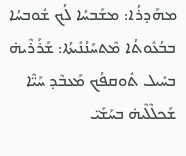ܡܗܰܕܪܳܐ: ܡܫܰܒܚܳܐ ܠܳܟ ܫܽܘܒܚܳܐ ܒܒܳܥܽܘܬܳܐ ܡܶܬܚܰܢܳܢܺܝܬܳܐ: ܫܰܪܰܪܶܝܗ̇ ܒܚܺܝܠ ܬܽܘܩܦܳܟ ܡܰܥܒܶܕ ܚܰܝ̈ܶܐ ܫܰܟܠܶܠܶܝܗ̇ ܒܚܰܫܰܝ̈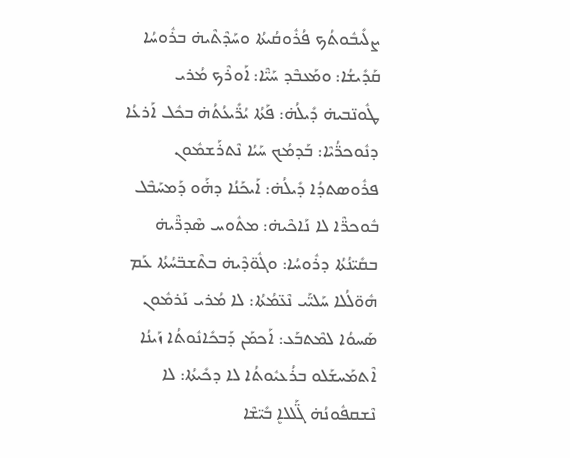ܨܠܺܝܒܽܘܬܳܟ ܦܳܪܽܘܩܳܝܬܳܐ ܘܚܰܕܶܬܶܝܗ̇ ܒܪܽܘܚܳܐ ܩܰܕܺܝܫܳܐ: ܘܡܰܥܒܶܕ ܚܰܝ̈ܶܐ: ܐܰܘܪܶܟ ܡܳܪܝ ܛܽܘܢ̈ܒܝܗ̇ ܕܺܝܠܳܗ̇: ܦܰܬܳܐ ܝܳܪ̈ܺܝܥܳܬܳܗ̇ ܒܟܽܠ ܐܰܪܥܳܐ ܕܢܽܘܟܪ̈ܳܝܶܐ: ܒܰܕܡܳܟ ܚܰܝܳܐ ܢܶܬܪܰܫܡܽܘܢ ܦܪܽܘܣܬܕܳܐ ܕܺܝܠܳܗ̇: ܐܰܝܟܰܢܳܐ ܕܗ̇ܰܘ ܕܰܡܚܰܒܶܠ ܒܽܘܟܪ̈ܶܐ ܠܐ ܢܰܐܟܶܝܗ̇: ܡܬܽܘܚ ܣܶܕܪ̈ܶܝܗ̇ ܒܩܺܝ̈ܢܳܬܳܐ ܕܪܽܘܚܳܐ: ܘܓܽܘ̈ܕܶܝܗ̇ ܒܬܶܫܒ̈ܚܳܬܳܐ ܥܰܡ ܗܽܘ̈ܠܳܠܐ ܚܰܠܝ̈ܰܝ ܢܶܥ̈ܡܳܬܳܐ: ܠܐ ܡܳܪܝ ܢܰܪܡܽܘܢ ܣܰܚܘܳܐ ܠܡܶܬܒܰܥ: ܐܰܟܡܰܢ ܕܰܒܟܺܐܢܽܘܬܳܐ ܙܰܝܢܳܐ ܐܶܬܡܰܚܫܰܠܘ ܒܪܳܥܝܽܘܬܳܐ ܠܐ ܕܟܺܝܬܳܐ: ܠܐ ܢܶܫܩܦܽܘܢܳܗ̇ ܓ̈ܰܠܠܐܷ ܒܺܝ̈ܫܶܐ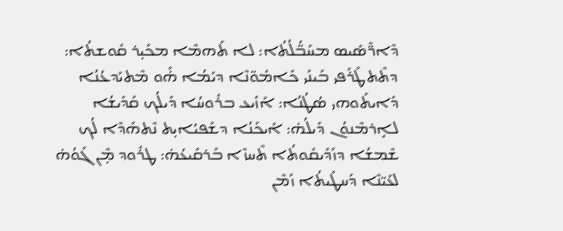ܕܶܐܪ̈ܶܣܺܝܣ ܡܚܰܒ̈ܳܠܳܬܳܐ: ܠܐ ܬܰܗܡܶܐ ܡܟܺܝ̣ܪ ܩܽܘܫܬܳܐ: ܕܬܶܬܛܰܪܰܦܝ ܒܰܝܢܰܝ ܟܺܐܡܽܘ̈ܢܶܐ ܕܝܰܡܳܐ ܗ̇ܰܘ ܡܶܬܝܰܕܥܳܢܳܐ ܕܺܐܝܬܰܘܗܝ ܣܳܛܳܢܳܐ: ܐܰܙܺܝܥ ܒܪܽܘܚܳܐ ܕܺܝܠܳܟ ܩܰܕܺܝܫܳܐ ܠܐܱܪܡܶܢܘܳܢ ܕܺܝܠܳܗ̇: ܐܰܝܟܰܢܳܐ ܕܫܰܦܝܳܐܝ̣ܬ ܢܶܬܗܰܕܶܐ ܠܳܟ ܫܶܡܫܳܐ ܕܙܰܕܺܝܩܽܘܬܳܐ ܬܶܚܙܶܐ ܒܰܪܩܺܝܥܳܗ̇: ܛܪܽܘܕ ܡ̣ܶܢ ܓܰܘܳܗ̇ ܠܥܰܝ̈ܢܶܐ ܕܰܚܛܺܝܬܳܐ ܙܰܡܶܢ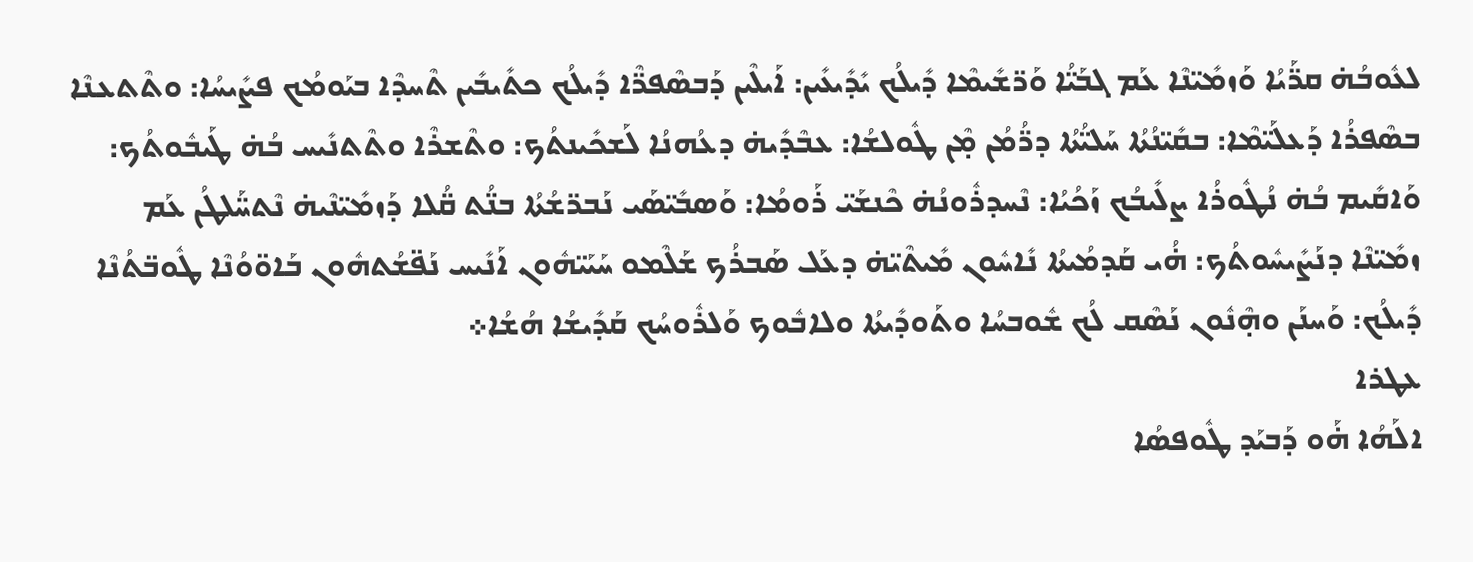ܠܥܽܘܒܳܗ̇ ܩܪ̈ܰܝܳܐ ܘܰܙܡܺܝ̈ܢܶܐ ܥܰܡ ܓܒܰܝ̈ܳܐ ܘܰܪ̈ܫܺܝܡܶܐ ܕܺܝܠܳܟ ܝܺܕܺܝܥܺܝܢ: ܐܰܝܠܶܝܢ ܕܰܒܣܶܦܪ̈ܶܐ ܕܺܝܠܳܟ ܟܬܺܝܒܺܝܢ ܬܶܚܕܶܐ ܒܝܰܘܡܳܟ ܦܨܺܝܚܳܐ: ܘܬܶܬܥܢܶܐ ܒܣܶܦܪܳܐ ܕܰܥܠܰܝ̈ܡܶܐ: ܒܩܺܝ̈ܢܳܬܳܐ ܚܰܠܝ̈ܳܬܳܐ ܕܪ̈ܳܡܳܢ ܡ̣ܶܢ ܛܽܘܠܫܳܐ: ܥܒܶܕܺܝܗ̇ ܕܥܳܗܢܳܐ ܠܰܫܟܺܝܢܬܳܟ: ܘܬܶܫܪܶܐ ܘܬܶܬܢܺܝܚ ܒܳܗ̇ ܛܰܝܒܽܘܬܳܟ: ܘܰܐܩܺܝܡ ܒܳܗ̇ ܢܳܛܽܘܪܳܐ ܨܠܺܝܒܳܟ ܙܰܟܳܝܳܐ: ܢܶܚܕܪܽܘܢܳܗ̇ ܟܶܢܫܰܝ̈ ܪܰܘܡܳܐ: ܘܰܣܒܺܝ̈ܣܰܝ ܢܰܒܪ̈ܫܳܬܳܐ ܒܢ̈ܳܬ ܩ̈ܳܠܐ ܕܰܙܡܺܝ̈ܢܶܝܗ̇ ܢܶܬܚ̈ܰܠܛܳܢ ܥܰܡ ܙܡܺܝ̈ܢܶܐ ܕܢܰܨܺܝܚܽܘܬܳܟ: ܗ̇ܳܝ ܩܰܕܡܳܝܬܳܐ ܢܺܐܚܽܘܢ ܡܺܝܬܶܝ̈ܗ̇ ܕܥܰܠ ܣܰܒܪܳܟ ܫܰܠܶܡܘ ܚܰܝܰܝ̈ܗܽܘܢ ܐܰܢܺܝܚ ܢܰܦ̈ܫܳܬܗܽܘܢ ܒܰܐܘ̈ܘܳܢܶܐ ܛܽܘܒ̈ܬܳܢܶܐ ܕܺܝܠܳܟ: ܘܰܚܢܰܢ ܘܗ̣ܶܢܽܘܢ ܢܰܣܶܩ ܠܳܟ ܫܽܘܒܚܳܐ ܘܬܰܘܕܺܝܬܳܐ ܘܠܐܒܽܘܟ ܘܰܠܪܽܘܚܳܟ ܩܰܕܺܝܫܳܐ ܗܳܫܳܐ܀
ܥܛܪܐ
ܐܠܰܗܳܐ ܗ̇ܰܘ ܕܰܒܝܰܕ ܛܽܘܦܣܳܐ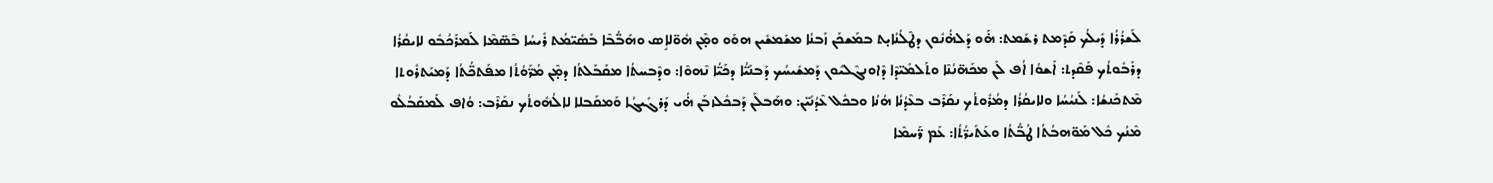ܠܰܫܪܳܪܳܐ ܕܺܝܠܳܟ ܩܰܕܶܡܬ ܪܫܰܡܬ: ܗ̇ܰܘ ܕܰܠܗ̇ܳܢܽܘܢ ܕܛܶܠܳܢܳܐܝ̣ܬ ܒܡܰܫܟܰܢ ܙܰܒܢܳܐ ܡܫܰܡܫܺܝܢ ܗܘܰܘ ܘܡ̣ܶܢ ܗܽܘ̈ܠܐܱܣ ܘܗܰܒ̈ܳܒܶܐ ܒܰܣܺܝ̈ܡܳܬ ܪܺܝܚܳܐ ܒܶܣ̈ܡܶܐ ܠܰܡܪܰܟܳܒܽܘ ܠܐܝܩܳܪܳܐ ܕܪܰܒܽܘܬܳܟ ܦܰܩܶܕܬ: ܐܰܫܘܳܐ ܐܳܦ ܠܰܢ ܡܟܰܗ̈ܢܳܢܶܐ ܘܬܰܠܡܺܝ̈ܕܶܐ ܕܶܐܘܢܓܶܠܝܽܘܢ ܕܰܡܫܺܝܚܳܟ ܕܰܒܢܰܝ̈ܳܐ ܕܟܰܝ̈ܳܐ ܢܶܗܘܶܐ: ܘܕܶܒܚܬܳܐ ܡܩܰܒܰܠܬܳܐ ܕܡ̣ܶܢ ܡܳܪ̈ܰܘܳܬܳܐ ܡܦܰܬܟ̈ܳܬܳܐ ܕܰܡܝܰܬܪܽܘܬܐ ܡܶܬܟܰܢܫܳܐ: ܠܰܢܝܳܚܳܐ ܘܠܐܝܩܳܪܳܐ ܕܡܳܪܽܘܬܳܟ ܢܩܰܪܶܒ ܒܥܶܕܳܢܳܐ ܗܳܢܳܐ ܘܒܟܽܠ ܥܶܕܳܢܺܝ̈ܢ: ܘܗܰܒܠܰܢ ܕܰܒܟܽܠܙܒܰܢ ܗ̇ܳܝ ܕܰܪܓܺܝܓܳܐ ܘܰܡܩܰܒܠܐ ܠܐܠܳܗܽܘܬܳܟ ܢܩܰܪܶܒ: ܘܳܐܦ ܠܰܡܩܰܒܳܠܽܘ ܡܶܢܳܟ ܟܽܠ ܡܰܘ̈ܗܒܳܬܳܐ ܛܳܒ̈ܳܬܳܐ ܘܥܰܬܺܝܪ̈ܳܬܳܐ: ܥܰܡ ܪ̈ܰܚܡܶܐ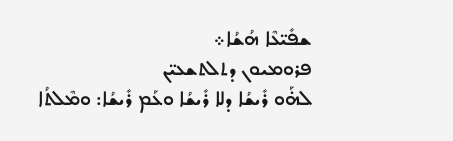ܫܦܺܝ̈ܥܶܐ ܗܳܫܳܐ܀
ܦܪܘܡܝܘܢ ܕܬܠܬܫܥܝ̈ܢ
ܠܗ̇ܰܘ ܪܺܝܫܳܐ ܕܠܐ ܪܺܝܫܳܐ ܘܥܰܡ ܪܺܝܫܳܐ: ܘܡܶܠܬܳܐ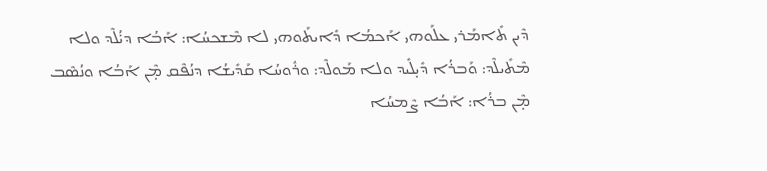ܕܶܝܢ ܬܺܐܡܰܪܝ ܥܠܰܘܗܝ ܐܰܟܡܳܐ ܕܺܐܝܬܰܘܗܝ ܠܐ ܡܶܫܟܚܳܐ: ܐܰܒܳܐ ܕܝ̇ܳܠܶܕ ܘܠܐ ܡܶܬܺܝܠܶܕ: ܘܰܒܪܳܐ ܕܺܝ̣ܠܺܝܕ ܘܠܐ ܡܰܘܠܶܕ: ܘܪܽܘܚܳܐ ܩܰܕܺܝܫܳܐ ܕܢܳܦܶܩ ܡ̣ܶܢ ܐܰܒܳܐ ܘܢܳܣܶܒ ܡ̣ܶܢ ܒܪܳܐ: ܐܰܒܳܐ ܨܶܡܚܳܐ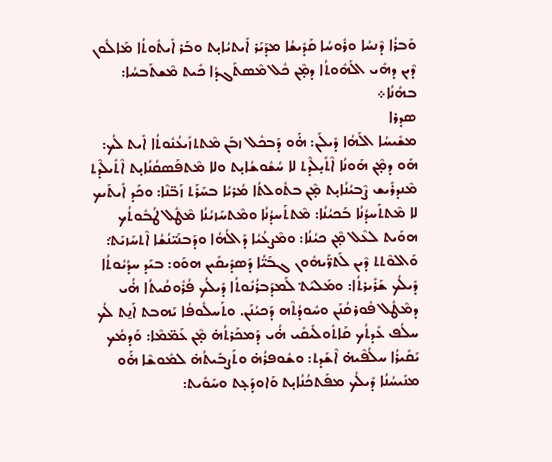ܘܰܒܪܳܐ ܕܶܢܚܳܐ ܘܪܽܘܚܳܐ ܩܰܕܺܝܫܳܐ ܡܕܰܝܰܪ ܐܺܝܬܝܳܐܝ̣ܬ ܘܒܰܪ ܐܺܝܬܽܘܬܳܐ ܡܰܐܠܽܘܢ ܕܶܝܢ ܕܗܺܝ ܐܠܰܗܽܘܬܳܐ ܕܡ̣ܶܢ ܟܽܠ ܡܶܣܬܰܓܕܳܐ ܟܺܝܬ ܡܶܫܬܰܒܚܳܐ: ܒܗܳܢܳܐ܀
ܣܕܪܐ
ܡܫܺܝܚܳܐ ܐܠܰܗܳܐ ܕܺܝܠܰܢ: ܗ̇ܰܘ ܕܰܒܟܽܠ ܙܒܰܢ ܡܶܬܬܙܺܝܥܳܢܽܘܬܳܐ ܐܺܝܬ ܠܳܟ: ܗܰܘ ܕܡ̣ܶܢ ܗܰܘܢܳܐ ܐܶܬܺܝ̣ܠܶܕܬ ܠܐ ܚܳܫܽܘܫܳܐܝ̣ܬ ܘܠܐ ܡܶܬܦܰܣܩܳܢܳܐܝ̣ܬ ܐܶܬܺܝܠܶܕܬ ܡܶܢܕܪܺܝܫ ܨܶܒܝܳܢܳܐܝ̣ܬ ܡ̣ܶܢ ܒܬܽܘܠܬܳܐ ܡܳܪܝܳܐ ܒܚܰܪܰܬ ܙܰܒ̈ܢܶܐ: ܘܟܰܕ ܐܺܝܬܰܝܟ ܠܐ ܡܶܬܬܰܚܕܳܢܳܐ ܒܰܟܝܳܢܳܐ: ܡܶܬܬܰܚܕܳܢܳܐ ܘܡܶܬܚܰܙܝܳܢܳܐ ܡܶܛܽܠ ܛܳܒܽܘܬܳܟ ܗܘܰܝܬ ܠܥܶܠ ܡ̣ܶܢ ܟܝܳܢܳܐ: ܘܡܶܨܥܳܝܳܐ ܕܰܐܠܳܗܳܐ ܘܕܰܒܢܰܝ̈ܢܳܫܳܐ ܐܶܬܚܰܙܝܰܬ݀: ܘܰܐܠܘܶܬܬ ܕܶܝܢ ܠܰܬܪ̈ܰܝܗܽܘܢ ܓܒܰܝ̈ܳܐ ܕܰܣܕܺܝܩܺܝܢ ܗܘܰܘ: ܒܝܰܕ ܚܕܳܝܽܘܬܳܐ ܕܺܝܠܳܟ ܫܰܪܺܝܪܬܳܐ: ܘܡܰܠܝܰܬ݀ ܠܰܡܕܰܒܪܳܢܽܘܬܳܐ ܕܺܝܠܳܟ ܦܳܪܽܘܩܳܝܬܳܐ ܗ̇ܳܝ ܕܡܶܛܽܠ ܦܽܘܪܩܳܢܰܢ ܘܚܽܘܕܳܬܶܗ ܕܰܟܝܳܢܰܢ. ܘܬܰܚܠܽܘܦܳܐ ܝܰܗܒܬ ܐܰܢ̱ܬ ܠܳܟ ܚܠܳܦ ܥܺܕܬܳܟ ܩܰܐܬܽܘܠܺܝܩܺܝ ܗ̇ܳܝ ܕܰܡܟܰܪܬܳܗ̇ ܡ̣ܶܢ ܥܰܡ̈ܡܶܐ: ܘܰܕܡܳܟ ܝܰܩܺܝܪܳܐ ܚܠܳܦܶܝܗ̇ ܐܶܫܰܕܬ: ܘܫܽܘܦܪܳܗ̇ ܘܬܰܨܒܺܝܬܳܗ̇ ܠܡܽܘܫܶܐ ܗ̇ܰܘ ܡܢܺܝܚܳܢܳܐ ܕܺܝܠܳܟ ܡܦܰܬܟܳܢܳܐܝ̣ܬ ܘܰܐܘܕܰܥ̣ܬ ܘܚܰܘܺܝܬ: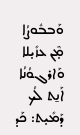ܘܰܒܒܽܘܨܳܐ ܡ̣ܶܢ ܥܙܺܝ̣ܠܐ ܘܰܐܪܓܘܳܢܳܐ ܐܰܢ̱ܬ ܠܳܟ ܕܰܡܺܝ̣ܬ: ܟܰܕ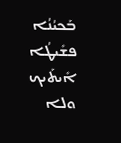ܒܰܟܝܳܢܳܐ ܦܫܺܝܛܳܐ ܐܺܝܬܰܝܟ ܘܠܐ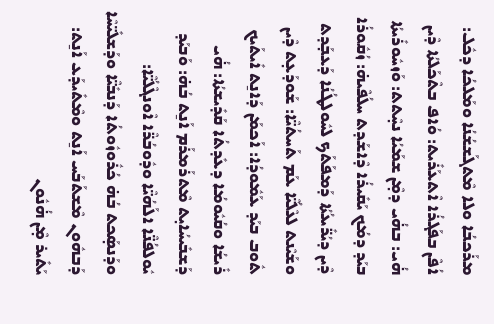ܡܪܰܟܒܳܐ ܘܠܐ ܡܶܬܓܰܫܫܳܢܳܐ ܘܡܰܠܟܳܐ ܕܟܽܠ: ܐܳܦܶܢ ܒܦܰܓܪܳܐ ܐܶܬܥܰܪܺܝܬ: ܘܳܐܦ ܒܬܶܟܰܠܬܳܐ ܕܶܝܢ ܗ̇ܳܝ: ܒܗ̇ܳܝ ܕܡ̣ܶܢ ܫܡܰܝܳܐ ܢܚ̣ܶܬܬ: ܘܰܙܚܽܘܪܺܝܬܳܐ ܒܝܰܕ ܕܡܳܟ ܝܰܩܺܝܪܳܐ ܕܶܐܫܰܕܬ ܚܠܳܦܶܝܗ̇: ܙܳܩܽܘܪܳܐ ܕܶܝܢ ܕܝܳܪ̈ܺܝܥܳܬܳܐ ܕܰܡܦܰܬܰܟ ܠܚܽܘܠܛܳܢܳܐ ܕܰܥܒ̣ܰܕܬ ܘܫܰܝܶܢܬ ܠܥܶܠܳܝ̈ܶܐ ܥܰܡ ܬܰܚܬܳܝ̈ܶܐ: ܫܰܘܕܰܥ̣ܬ ܕܶܝܢ ܬܽܘܒ ܒܝܰܕ ܥܰܡܽܘܕܳܐ: ܐܰܟܡܰܢ ܕܰܐܢ̱ܬ ܐܺܝܬܰܝܟ ܪܺܝܫܳܐ ܘܩܳܝܽܘܡܳܐ ܕܥܺܕܬܳܐ ܩܰܕܺܝܫܬܳܐ: ܗ̇ܳܝ ܕܰܫܒܺܝܚܳܐܝ̣ܬ ܡܶܬܪܰܡܪܰܡ ܐܰܢ̱ܬ ܒܳܗ̇: ܘܰܒܝܰܕ ܝܽܘܠܦܳܢ̈ܶܐ ܐܠܰܗܳܝ̈ܶܐ ܘܕܽܘܒܳܪ̈ܶܐ ܐܶܘܢܓܶܠܳܝ̈ܶܐ: ܘܕܰܢܣ̣ܰܟܬ ܒܳܗ̇ ܟܳܪܽܘܙܽܘܬܳܐ ܕܰܢܒܺܝ̈ܶܐ ܘܕܰܫܠܺܝ̈ܚܶܐ ܕܰܒܗܽܘܢ ܡܶܫܬܰܒܰܚ ܐܰܢ̱ܬ ܘܡܶܬܺܝܕܰܥ ܐܰܢ̱ܬ: ܝܰܬܺܝܪ ܡ̣ܶܢ ܗ̇ܳܢܽܘܢ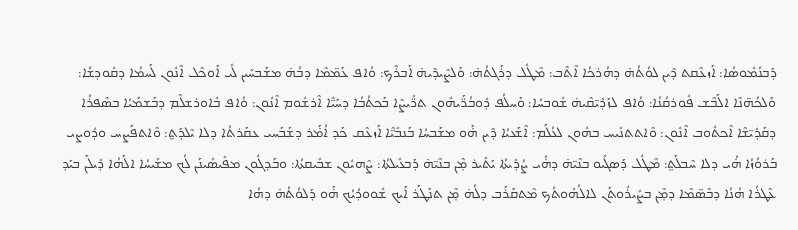ܕܰܒܢܳܡܽܘܣܳܐ: ܐܰܙܥܶܩܬ ܕܶܝܢ ܠܘܳܬܳܗ̇ ܕܗܳܪܟܳܐ ܐܶܬܶܒ: ܡܶܛܽܠ ܕܪܰܓܬܳܗ̇: ܘܰܠܨܶܝܕܶܝܗ̇ ܐܰܒܪܶܟ: ܘܳܐܦ ܥܰܡ̈ܡܶܐ ܕܒܳܗ̇ ܡܫܰܒܚܺܝܢ ܠܺܝ ܐܰܘܟܶܠ ܐܶܢܽܘܢ ܠܰܚܡܳܐ ܕܩܽܘܕܫܳܐ: ܘܰܠܟܳܗ̈ܢܶܐ ܐܠܰܒܶܫ ܦܽܘܪܩܳܢܳܐ: ܘܳܐܦ ܠܙܰܕܺܝ̈ܩܶܝܗ̇ ܫܽܘܒܚܳܐ: ܘܰܚܠܳܦ ܕܽܘܒܳܪ̈ܰܝܗܽܘܢ ܬܪ̈ܺܝܨܶܐ ܒܰܟܬܳܒܳܐ ܕܚܰܝ̈ܶܐ ܐܶܪܫܽܘܡ ܐܶܢܽܘܢ: ܘܳܐܦ ܒܽܐܘܪܫܠܶܡ ܕܒܰܫܡܰܝܳܐ ܒܣܶܦܪܳܐ ܕܩܰܕܺܝ̈ܫܶܐ ܐܶܟܬܽܘܒ ܐܶܢܽܘܢ: ܘܶܐܬܬܢܺܝܚ ܒܗܽܘܢ ܠܥܳܠܰܡ: ܐܶܫܰܥܝܳܐ ܕܶܝܢ ܗ̇ܰܘ ܡܫܰܒܚܳܐ ܒܰܢܒܺܝ̈ܶܐ ܐܰܙܥܶܩ ܟܰܕ ܐܳܡ̇ܰܪ ܕܫܰܒܰܚܝ ܥܩܰܪܬܳܐ ܕܠܐ ܝܶܠܕܰܬ݀: ܘܶܐܬܦܰܨܚ ܘܕܽܘܨܝ ܒܰܪܘܳܙܳܐ ܗ̇ܳܝ ܕܠܐ ܚܶܒܠܰܬ݀: ܡܶܛܽܠ ܕܰܣܓܺܝܘ ܒܢܶܝ̈ܗ̇ ܕܗ̇ܳܝ ܨܳܕܺܝܬܳܐ ܝܰܬܺܝܪ ܡ̣ܶܢ ܒܢܶܝ̈ܗ̇ ܕܰܒܥܺܝܠܬܳܐ: ܨܶܗܝܽܘܢ ܫܒܺܝܩܬܳܐ: ܘܒܰܕܓܽܘܢ ܡܦܺܝܣܺܝܢܰܢ ܠܳܟ ܡܫܺܝܚܳܐ ܐܠܰܗܳܐ ܕܺܝܠܰܢ ܒܝܰܕ ܥܶܛܪܳܐ ܗܳܢܳܐ ܕܒܶܣ̈ܡܶܐ ܕܡ̣ܶܢ ܒܨܺܝܪܽܘܬܰܢ ܠܐܠܳܗܽܘܬܳܟ ܡܶܬܩܰܪܰܒ ܕܠܳܗ̇ ܡ̣ܶܢ ܬܢܰܛܰܪ ܐܰܝܟ ܫܽܘܘܕܳܝܳܟ ܗ̇ܰܘ ܕܰܠܘܳܬܳܗ̇ ܕܗܳܐ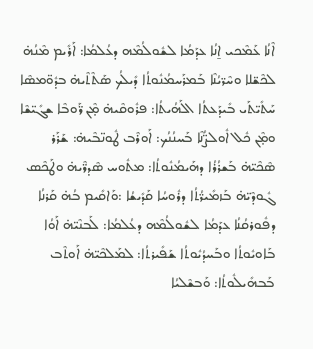ܐܶܢܳܐ ܥܰܡܶܟܝ ܐ̱ܢܳܐ ܥܕܰܡܳܐ ܠܫܽܘܠܳܡܶܗ ܕܥܳܠܡܳܐ: ܐܰܪܺܝܡ ܡܶܢܳܗ̇ ܠܟܶܫ̈ܠܐ ܘܚܶܪ̈ܝܳܢܶܐ ܒܰܡܪܰܚܡܳܢܽܘܬܳܐ ܕܺܝܠܳܟ ܣܰܬܶܬܶܝܗ̇ ܒܕܽܘ̈ܡܣܶܐ ܚܰܬܺܝ̈ܬܰܝ ܒܺܝܕܰܥܬܳܐ ܐܠܰܗܳܝܬܳܐ: ܦܪܽܘܩܶܝܗ̇ ܡ̣ܶܢ ܪ̈ܰܘܒܶܐ ܫܓܺܝ̈ܫܶܐ ܘܡ̣ܶܢ ܟܽܠ ܐܽܘܠܨ̈ܳܢܶܐ ܒܰܚܢܳܢܳܟ: ܐܰܘܪܶܒ ܛܽܘܢ̈ܒܶܝܗ̇: ܫܰܪܰܪ ܣܶܟܶܝ̈ܗ̇ ܒܰܫܪܳܪܳܐ ܕܗܰܝܡܳܢܽܘܬܳܐ: ܡܬܽܘܚ ܣܶܕܪ̈ܶܝܗ̇ ܘܛܰܟܶܣ ܓܽܘܕܶܝ̈ܗ̇ ܒܰܙܡܺܝܪ̈ܳܬܳܐ ܕܪܽܘܚܳܐ ܩܰܕܺܝܫܳܐ :ܘܰܐܩܺܝܡ ܒܳܗ̇ ܩܰܪܢܳܐ ܕܦܽܘܪܩܳܢܳܐ ܥܕܰܡܳܐ ܠܫܽܘܠܳܡܶܗ ܕܥܳܠܡܳܐ: ܠܰܒܢܶܝ̈ܗ̇ ܐܰܘܳܐ ܒܰܐܘܝܽܘܬܳܐ ܘܒܰܚܕܳܝܽܘܬܳܐ ܫܰܦܺܝܪܬܳܐ: ܠܡܰܠܟܶܝ̈ܗ̇ ܐܰܘܬܶܒ ܒܰܒܗܺܝܠܽܘܬܳܐ: ܘܰܒܫܶܠܝܳܐ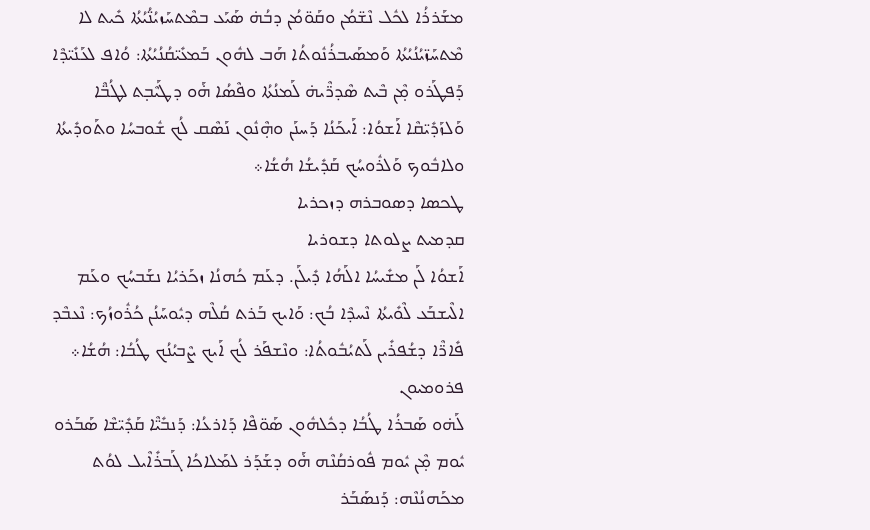ܡܫܰܪܪܳܐ ܠܟܽܠ ܢܶܫ̈ܡܳܢ ܘܩܰܘ̈ܡܳܢ ܕܒܳܗ̇ ܣܰܝܰܥ ܒܡܶܬܚܰܙܝܳܢ̈ܳܝܳܬܳܐ ܟܺܝܬ ܠܐ ܡܶܬܚܰܙ̈ܝܳܢܳܝܳܬܳܐ ܘܰܡܣܰܝܒܪܳܢܽܘܬܳܐ ܗܰܒ ܠܗܽܘܢ ܒܰܡܥܺܝ̈ܩܳܢܳܝܳܬܳܐ: ܘܳܐܦ ܠܥܰܢܺܝ̈ܕܶܐ ܕܰܦܛܰܪܘ ܡ̣ܶܢ ܒܶܝܬ ܣܶܕܪ̈ܶܝܗ̇ ܠܰܡܢܳܬܳܐ ܘܦܶܣܳܐ ܗ̇ܰܘ ܕܛܰܝܶܒ̣ܬ ܠܛܳܒ̈ܶܐ ܘܰܠܙܰܕܺܝ̈ܩܶܐ ܐܰܫܘܳܐ: ܐܰܝܟܰܢܳܐ ܕܰܚܢܰܢ ܘܗ̣ܶܢܽܘܢ ܢܰܣܶܩ ܠܳܟ ܫܽܘܒܚܳܐ ܘܬܰܘܕܺܝܬܳܐ ܘܠܐܒܽܘܟ ܘܰܠܪܽܘܚܳܟ ܩܰܕܺܝܫܳܐ ܗܳܫܳܐ܀
ܛܟܣܐ ܕܣܘܒܪܗ ܕܙܟܪܝܐ
ܩܕܡܝܬ ܨܠܘܬܐ ܕܫܘܪܝܐ
ܐܰܫܘܳܐ ܠܰܢ ܡܫܺܝܚܳܐ ܐܠܰܗܳܐ ܕܺܝܠܰܢ. ܕܥܰܡ ܟܳܗܢܳܐ ܙܟܰܪܝܳܐ ܢܫܰܒܚܳܟ ܘܥܰܡ ܐܠܶܝܫܒܰܥ ܠܶܘܺܝܬܳܐ ܢܶܚܕܶܐ ܒܳܟ: ܘܰܐܝܟ ܒܰܪܬ ܩܳܠܶܗ ܕܝܽܘܚܰܢܳܢ ܟܳܪܽܘܙܳܟ: ܢܶܥܒܶܕ ܦܺܐܪ̈ܶܐ ܕܫܳܦܪܺܝܢ ܠܰܬܝܳܒܽܘܬܳܐ: ܘܢܶܫܦܰܪ ܠܳܟ ܐܰܝܟ ܨܶܒܝܳܢܳܟ ܛܳܒܳܐ: ܗܳܫܳܐ܀
ܦܪܘܡܝܘܢ
ܠܰܗ̇ܘ ܣܰܒܪܳܐ ܛܳܒܳܐ ܕܟܽܠܗܽܘܢ ܣܰܘ̈ܦܶܐ ܕܰܐܪܥܳܐ: ܕܰܢܒܺܝ̈ܶܐ ܩܰܕܺܝ̈ܫܶܐ ܣܰܒܰܪܘ ܝܽܘܡ ܡ̣ܶܢ ܝܽܘܡ ܦܽܘܪܩܳܢܶܗ ܗ̇ܰܘ ܕܫܰܕܰܪ ܠܡܰܠܐܟܳܐ ܓܰܒܪܺܐܶܝܠ ܠܘܳܬ ܡܟܰܗܢܳܢܶܗ: ܕܰܢܣܰܒܰܪ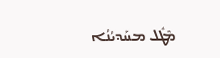ܡܶܛܽܠ ܡܚܰܕܝܳܢܳܐ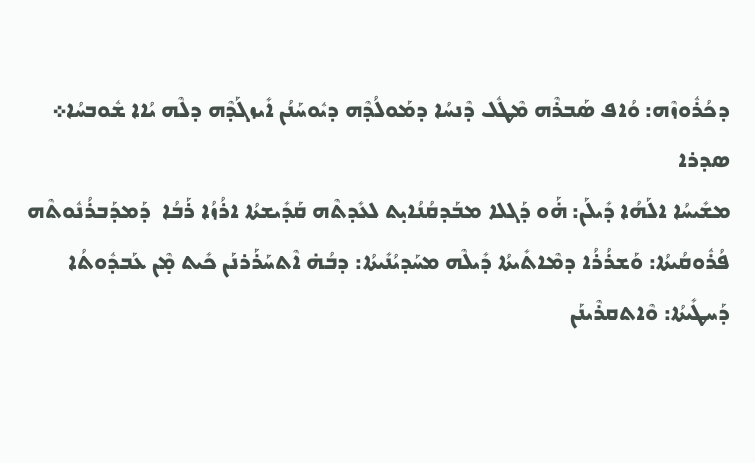ܕܟܳܪܽܘܙܶܗ: ܘܳܐܦ ܣܰܒܪܶܗ ܡܶܛܽܠ ܕܶܢܚܳܐ ܕܡܰܘܠܳܕܶܗ ܕܝܽܘܚܰܢܳܢ ܐܺܝܙܓܰܕܶܗ ܕܠܶܗ ܝܳܐܐ ܫܽܘܒܚܳܐ܀
ܣܕܪܐ
ܡܫܺܝܚܳܐ ܐܠܰܗܳܐ ܕܺܝܠܰܢ: ܗ̇ܰܘ ܕܰܓܠܐ ܡܒܰܕܩܳܢܳܐܝ̣ܬ ܠܥܺܕܬܶܗ ܩܰܕܺܝܫܬܳܐ ܐܪܳܙܳܐ ܪܰܒܳܐ  ܕܰܡܕܰܒܪܳܢܽܘܬܶܗ ܦܳܪܽܘܩܳܝܬܳܐ: ܘܰܫܪܳܪܳܐ ܕܡܶܐܬܺܝܬܳܐ ܕܺܝܠܶܗ ܡܚܰܕܝܳܢܺܝܬܳܐ: ܕܒܳܗ̇ ܐܶܬܚܰܪܰܪܢܰܢ ܟܺܝܬ ܡ̣ܶܢ ܥܰܒܕܽܘܬܳܐ ܕܰܚܛܺܝܬܳܐ: ܘܶܐܬܩܪܶܝܢܰܢ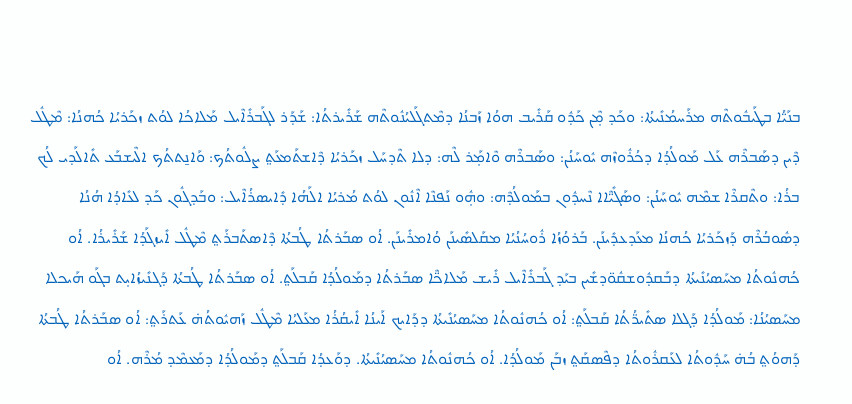ܒܢܰܝ̈ܳܐ ܒܛܰܝܒܽܘܬܶܗ ܡܪܰܚܡܳܢܺܝܬܳܐ: ܘܟܰܕ ܡ̣ܶܢ ܟܰܕܽܘ ܩܰܪܺܝܒ ܗܘܳܐ ܙܰܒܢܳܐ ܕܡܶܬܓܰܠܝܳܢܽܘܬܶܗ ܫܰܪܺܝܪܬܳܐ: ܫܰܕܰܪ ܠܓܰܒܪܺܐܶܝܠ ܡܰܠܐܟܳܐ ܠܘܳܬ ܙܟܰܪܝܳܐ ܟܳܗܢܳܐ: ܡܶܛܽܠ ܕܶܝܢ ܕܣܰܒܪܶܗ ܥܰܠ ܡܰܘܠܳܕܳܐ ܕܟܳܪܽܘܙܶܗ ܝܽܘܚܰܢܳܢ: ܘܣܰܒܪܶܗ ܘܶܐܡ̣ܰܪ ܠܶܗ: ܕܠܐ ܬܶܕܚܰܠ ܙܟܰܪܝܳܐ ܕܶܐܫܬܰܡܥܰܬ݀ ܨܠܽܘܬܳܟ: ܘܰܐܢ̱ܬܬܳܟ ܐܠܶܝܫܒܰܥ ܬܺܐܠܰܕܝ ܠܳܟ ܒܪܳܐ: ܘܬܶܩܪܶܐ ܫܡܶܗ ܝܽܘܚܰܢܳܢ: ܘܣܰܓܺܝ̈ܶܐܐ ܢܶܚܕܽܘܢ ܒܡܰܘܠܳܕܶܗ: ܘܗ̣ܽܘ ܢܰܦܢܶܐ ܐܶܢܽܘܢ ܠܘܳܬ ܡܳܪܝܳܐ ܐܠܰܗܳܐ ܕܺܐܝܣܪܳܐܶܝܠ: ܘܒܰܕܓܽܘܢ ܟܰܕ ܠܥܺܐܕܳܐ ܗܳܢܳܐ ܕܣܽܘܒܳܪܶܗ ܕܰܙܟܰܪܝܳܐ ܟܳܗܢܳܐ ܡܥܰܕܥܕܺܝܢܰܢ. ܒܰܪܘܳܙܳܐ ܪܽܘܚܳܢܳܝܳܐ ܡܩܰܠܣܺܝܢܰܢ ܘܳܐܡܪܺܝܢܰܢ. ܐܳܘ ܣܒܰܪܬܳܐ ܛܳܒܬܳܐ ܕܶܐܣܬܰܒܪܰܬ݀ ܡܶܛܽܠ ܐܺܝܙܓܰܕܳܐ ܫܰܪܺܝܪܳܐ. ܐܳܘ ܟܳܗܢܽܘܬܳܐ ܡܚܰܣܝܳܢܺܝܬܳܐ ܕܒܰܩܕܽܘܫܩܽܘ̈ܕܫܺܝܢ ܒܝܰܕ ܓܰܒܪܺܐܶܝܠ ܪܺܝܫ ܡܰܠܐܟ̈ܶܐ ܣܒܰܪܬܳܐ ܕܡܰܘܠܳܕܳܐ ܩܰܒܠܰܬ݀. ܐܳܘ ܣܒܰܪܬܳܐ ܛܳܒܬܳܐ ܕܰܓܢܺܝܙܳܐܝ̣ܬ ܒܓܰܘ ܗܰܝܟܠܐ ܡܚܰܣܝܳܢܳܐ: ܡܰܘܠܳܕܳܐ ܕܰܓܠܐ ܣܬܺܝܪ̈ܳܬܳܐ ܩܰܒܠܰܬ݀: ܐܳܘ ܟܳܗܢܽܘܬܳܐ ܡܚܰܣܝܳܢܺܝܬܳܐ ܕܕܰܐܝܟ ܐܰܝܢܳܐ ܐܺܝܩܳܪܳܐ ܡܥܰܠܝܳܐ ܡܶܛܽܠ ܙܰܗܝܽܘܬܳܗ̇ ܥܰܬܪܰܬ݀: ܐܳܘ ܣܒܰܪܬܳܐ ܛܳܒܬܳܐ ܕܰܗܘܳܬ݀ ܒܳܗ̇ ܚܰܕܽܘܬܳܐ ܠܥܰܩܪܽܘܬܳܐ ܕܦܶܣܩܰܬ݀ ܙܒܰܢ ܡܰܘܠܳܕܳܐ. ܐܳܘ ܟܳܗܢܽܘܬܳܐ ܡܚܰܣܝܳܢܺܝܬܳܐ. ܕܘܰܥܕܳܐ ܩܰܒܠܰܬ݀ ܕܡܰܘܠܳܕܳܐ ܕܡܰܥܡܶܕ ܡܳܪܶܗ. ܐܳܘ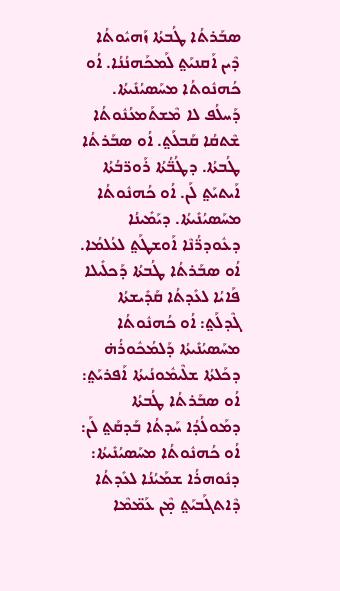ܣܒܰܪܬܳܐ ܛܳܒܬܳܐ ܙܰܗܝܽܘܬܳܐ ܕܶܝܢ ܐܰܩܢܝܰܬ݀ ܠܰܡܟܰܗܢܳܢܳܐ. ܐܳܘ ܟܳܗܢܽܘܬܳܐ ܡܚܰܣܝܳܢܺܝܬܳܐ. ܕܰܚܠܳܦ ܠܐ ܡܶܫܬܰܡܥܳܢܽܘܬܳܐ ܫܶܬܩܳܐ ܩܰܒܠܰܬ݀. ܐܳܘ ܣܒܰܪܬܳܐ ܛܳܒܬܳܐ. ܕܛܳܒ̈ܳܬܳܐ ܪܰܘܪ̈ܒܳܬܳܐ ܐܰܝܬܝܰܬ݀ ܠܰܢ. ܐܳܘ ܟܳܗܢܽܘܬܳܐ ܡܚܰܣܝܳܢܺܝܬܳܐ. ܕܝܰܡܺܝܢܳܐ ܕܥܽܘܕܪ̈ܳܢܶܐ ܐܰܘܫܛܰܬ݀ ܠܥܳܠܡܳܐ. ܐܳܘ ܣܒܰܪܬܳܐ ܛܳܒܬܳܐ ܕܰܟܠܺܝܠܐ ܦܰܐܝܳܐ ܠܥܺܕܬܳܐ ܩܰܕܺܝܫܬܳܐ ܓܶܕܠܰܬ݀: ܐܳܘ ܟܳܗܢܽܘܬܳܐ ܡܚܰܣܝܳܢܺܝܬܳܐ ܕܰܠܡܳܟܽܘܪܳܗ̇ ܕܟܰܠܬܳܐ ܫܠܶܝܡܽܘܢܳܝܬܳܐ ܐܰܦܪܝܰܬ݀: ܐܳܘ ܣܒܰܪܬܳܐ ܛܳܒܬܳܐ ܕܡܰܘܠܳܕܳܐ ܚܰܕܬܳܐ ܒܰܕܩܰܬ݀ ܠܰܢ: ܐܳܘ ܟܳܗܢܽܘܬܳܐ ܡܚܰܣܝܳܢܺܝܬܳܐ: ܕܢܽܘܗܪܳܐ ܫܡܰܝܳܢܳܐ ܠܥܺܕܬܳܐ ܕܶܐܬܓܰܒܝܰܬ݀ ܡ̣ܶܢ ܥܰܡ̈ܡܶܐ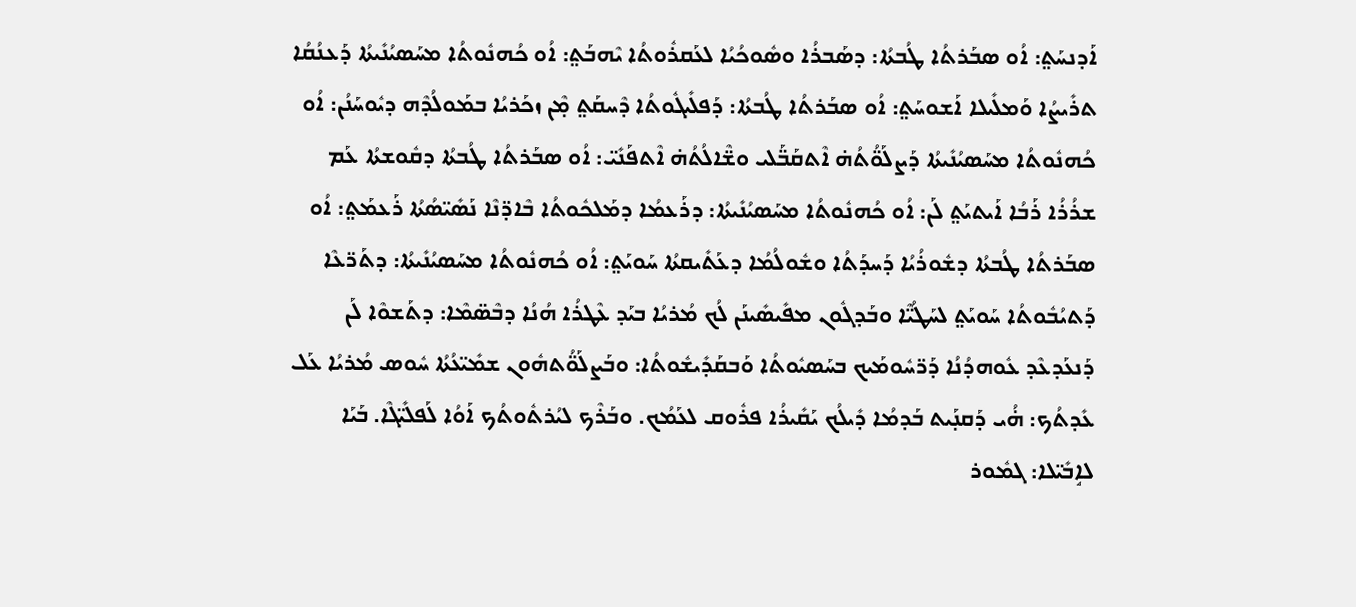ܐܰܕܢܚܰܬ݀: ܐܳܘ ܣܒܰܪܬܳܐ ܛܳܒܬܳܐ: ܕܣܰܒܪܳܐ ܘܣܽܘܟܳܝܳܐ ܠܥܰܩܪܽܘܬܳܐ ܝܶܗܒܰܬ݀: ܐܳܘ ܟܳܗܢܽܘܬܳܐ ܡܚܰܣܝܳܢܺܝܬܳܐ ܕܰܥܢܳܩܳܐ ܬܪܺܝܨܳܐ ܘܰܡܠܺܝܠܐ ܐܰܫܘܚܰܬ݀: ܐܳܘ ܣܒܰܪܬܳܐ ܛܳܒܬܳܐ: ܕܰܦܠܺܝܓܽܘܬܳܐ ܕܶܚܩܰܬ݀ ܡ̣ܶܢ ܙܟܰܪܝܳܐ ܒܡܰܘܠܳܕܶܗ ܕܝܽܘܚܰܢܳܢ: ܐܳܘ ܟܳܗܢܽܘܬܳܐ ܡܚܰܣܝܳܢܺܝܬܳܐ ܕܰܨܠܰܘ̈ܳܬܳܗ̇ ܐܶܬܩܰܒ̈ܰܠܝ ܘܫ̈ܶܐܠܳܬܳܗ̇ ܐܶܬܦܰܢܺܝ̈: ܐܳܘ ܣܒܰܪܬܳܐ ܛܳܒܬܳܐ ܕܩܽܘܫܬܳܐ ܥܰܡ ܫܪܳܪܳܐ ܪܰܒܳܐ ܐܰܝܬܝܰܬ݀ ܠܰܢ: ܐܳܘ ܟܳܗܢܽܘܬܳܐ ܡܚܰܣܝܳܢܺܝܬܳܐ: ܕܪܰܥܡܳܐ ܕܡܰܠܟܽܘܬܳܐ ܒܶܐܕ̈ܢܶܐ ܢܰܣܺܝ̈ܣܳܬܳܐ ܪܰܥܡܰܬ݀: ܐܳܘ ܣܒܰܪܬܳܐ ܛܳܒܬܳܐ ܕܫܽܘܪܳܝܳܐ ܕܰܚܕܰܬܳܐ ܘܫܽܘܠܳܡܳܐ ܕܥܰܬܺܝܩܬܳܐ ܚܰܘܝܰܬ݀: ܐܳܘ ܟܳܗܢܽܘܬܳܐ ܡܚܰܣܝܳܢܺܝܬܳܐ: ܕܬܰܪ̈ܥܶܐ ܕܰܬܝܳܒܽܘܬܳܐ ܚܰܘܝܰܬ݀ ܠܚܰܛܳܝ̈ܶܐ ܘܒܰܕܓܽܘܢ ܡܦܺܝܣܺܝܢܰܢ ܠܳܟ ܡܳܪܝܳܐ ܒܝܰܕ ܥܶܛܪܳܐ ܗܳܢܳܐ ܕܒܶܣ̈ܡܶܐ: ܕܬܰܫܘܶܐ ܠܰܢ ܕܰܢܥܰܕܥܶܕ ܥܽܘܗܕܳܢܳܐ ܕܰܪ̈ܚܽܘܡܰܝܟ ܒܚܰܣܝܽܘܬܳܐ ܘܰܒܩܰܕܺܝܫܽܘܬܳܐ: ܘܒܰܨܠܰܘ̈ܳܬܗܽܘܢ ܫܡܺܝ̈ܥܳܬܳܐ ܚܽܘܣ ܡܳܪܝܳܐ ܥܰܠ ܥܺܕܬܳܟ: ܗ̇ܳܝ ܕܰܩܢ̣ܰܝܬ ܒܰܕܡܳܐ ܕܺܝܠܳܟ ܝܰܩܺܝܪܳܐ ܦܪܽܘܩ ܠܥܰܡܳܟ. ܘܒܰܪܶܟ ܠܝܳܪܬܽܘܬܳܟ ܐܰܘܳܐ ܠܰܦܠܺܝ̈ܓܶܐ. ܒܰܝܰܐ ܠܐܱܒܺܝ̈ܠܐ: ܓܡܽܘܪ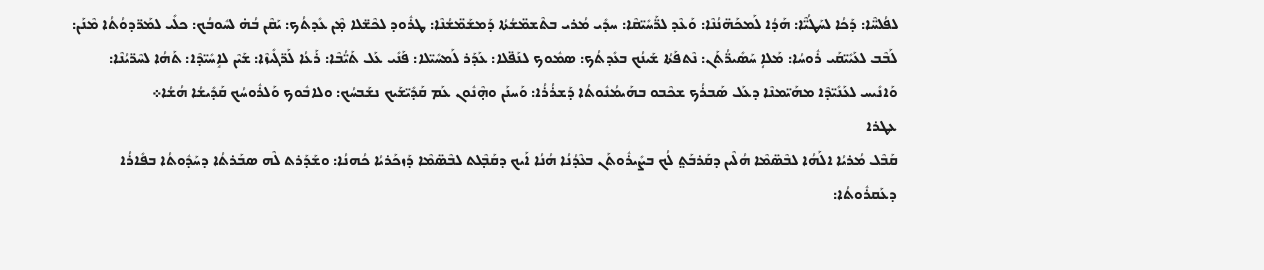ܠܦܳܠܚ̈ܶܐ: ܕܰܟܳܐ ܠܚܰܛܳܝ̈ܶܐ: ܗܰܕܳܐ ܠܰܡܟܰܗ̈ܢܳܢܶܐ: ܘܰܥܶܕ ܠܪ̈ܰܚܺܝ̈ܩܶܐ: ܚܕܺܝ ܡܳܪܝ ܒܬܶܫܡ̈ܫܳܬܳܐ ܕܰܡܫܰܡ̈ܫܳܢܶܐ: ܛܪܽܘܕ ܠܟܶܫ̈ܠܐ ܡ̣ܶܢ ܥܺܕܬܳܟ: ܝܰܩܶܢ ܒܳܗ̇ ܠܚܽܘܒܳܟ: ܟܠܺܝ ܠܡܰܪ̈ܕܘܳܬܳܐ ܡܶܢܰܢ: ܠܰܒܶܒ ܠܥܰܝܺܝ̈ܩܰܝ ܪܽܘܚܳܐ: ܡܰܠܐܴ ܚܰܣܺܝܪ̈ܳܬܰܢ: ܢܶܬܦܰܬܳܐ ܫܰܝܢܳܟ ܒܥܺܕܬܳܟ: ܣܡܽܘܟ ܠܢܰܦ̈ܠܐ: ܥܰܕܰܪ ܠܰܡܚܺܝ̈ܠܐ: ܦܰܢܺܝ ܥܰܠ ܬܰܝ̈ܳܒܶܐ: ܪܰܥܳܐ ܠܰܪ̈ܓܺܝܙܶܐ: ܫܰܝܶܢ ܠܐܱܚܺܝ̈ܕܶܐ: ܬܰܗܳܐ ܠܚܶܪ̈ܝܳܢܶܐ: ܘܰܐܢܺܝܚ ܠܥܰܢܺܝ̈ܕܶܐ ܡܗܰܝ̈ܡܢܶܐ ܕܥܰܠ ܣܰܒܪܳܟ ܫܟܶܒܘ ܒܗܰܝܡܳܢܽܘܬܳܐ ܕܰܫܪܳܪܳܐ: ܘܰܚܢܰܢ ܘܗ̣ܶܢܽܘܢ ܥܰܡ ܩܰܕܺܝ̈ܫܰܝܟ ܢܫܰܒܚܳܟ: ܘܠܐܒܽܘܟ ܘܰܠܪܽܘܚܳܟ ܩܰܕܺܝܫܳܐ ܗܳܫܳܐ܀
ܥܛܪܐ
ܩܰܒܶܠ ܡܳܪܝܳܐ ܐܠܰܗܳܐ ܠܒܶܣ̈ܡܶܐ ܗܳܠܶܝܢ ܕܩܰܪܒܰܬ݀ ܠܳܟ ܒܨܺܝܪܽܘܬܰܢ ܒܥܶܕܳܢܳܐ ܗܳܢܳܐ ܐܰܝܟ ܕܩܰܒ̣ܶܠܬ ܠܒܶܣ̈ܡܶܐ ܕܰܙܟܰܪܝܳܐ ܟܳܗܢܳܐ: ܘܫܰܕܰܪܬ ܠܶܗ ܣܒܰܪܬܳܐ ܕܚܰܕܽܘܬܳܐ ܒܦܺܐܪܳܐ ܕܥܰܩܪܽܘܬܳܐ: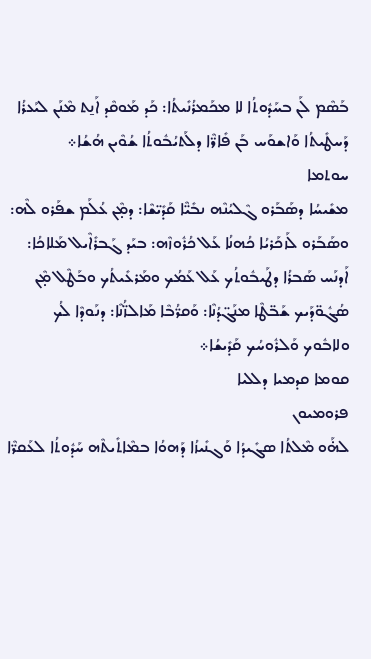ܒܰܣܶܡ ܠܰܢ ܒܚܰܕܽܘܬܳܐ ܠܐ ܡܟܰܡܪܳܢܺܝܬܳܐ: ܟܰܕ ܡܰܘܩܶܕ ܐܰܢ̱ܬ ܡܶܢܰܢ ܠܝܰܥܪܳܐ ܕܰܚܛܺܝܬܳܐ ܘܰܐܫܘܰܚ ܒܰܢ ܦܺܐܪ̈ܶܐ ܕܠܰܬܝܳܒܽܘܬܳܐ ܫܳܘܶܝܢ ܗܳܫܳܐ܀
ܚܘܬܡܐ
ܡܫܺܝܚܳܐ ܕܣܰܒܰܪܘ ܓܶܠܝܳܢܶܗ ܢܒܺܝ̈ܶܐ ܩܰܕܺܝ̈ܫܶܐ: ܕܡ̣ܶܢ ܥܳܠܰܡ ܫܦܰܪܘ ܠܶܗ: ܘܣܰܒܰܪܘ ܠܰܙܟܰܪܝܳܐ ܟܳܗܢܳܐ ܥܰܠ ܟܳܪܽܘܙܶܗ: ܒܝܰܕ ܓܰܒܪܺܐܶܝܠ ܡܰܠܐܟܳܐ: ܐܰܕܢܰܚ ܣܰܒܪܳܐ ܕܛܰܝܒܽܘܬܳܟ ܥܰܠ ܥܰܡܳܟ ܘܡܰܪܥܺܝܬܳܟ ܘܒܰܛܶܠ ܡ̣ܶܢ ܣܳܓܽܘ̈ܕܰܝܟ ܫܰܒ̈ܛܶܐ ܡܢܰܓ̈ܕܳܢܶܐ: ܘܰܩܪ̈ܳܒܶܐ ܡܰܐܠܙ̈ܳܢܶܐ: ܕܢܰܘܕܶܐ ܠܳܟ ܘܠܐܒܽܘܟ ܘܰܠܪܽܘܚܳܟ ܩܰܕܺܝܫܳܐ܀
ܩܘܡܐ ܩܕܡܝܐ ܕܠܠܝܐ
ܦܪܘܡܝܘܢ
ܠܗ̇ܰܘ ܡܶܠܬܳܐ ܣܓܺܝܕܳܐ ܘܰܓܢܺܝܙܳܐ ܕܰܗܘܳܐ ܒܡܶܐܬܺܝܬܶܗ ܚܰܕܽܘܬܳܐ ܠܥܰܩܪ̈ܶܐ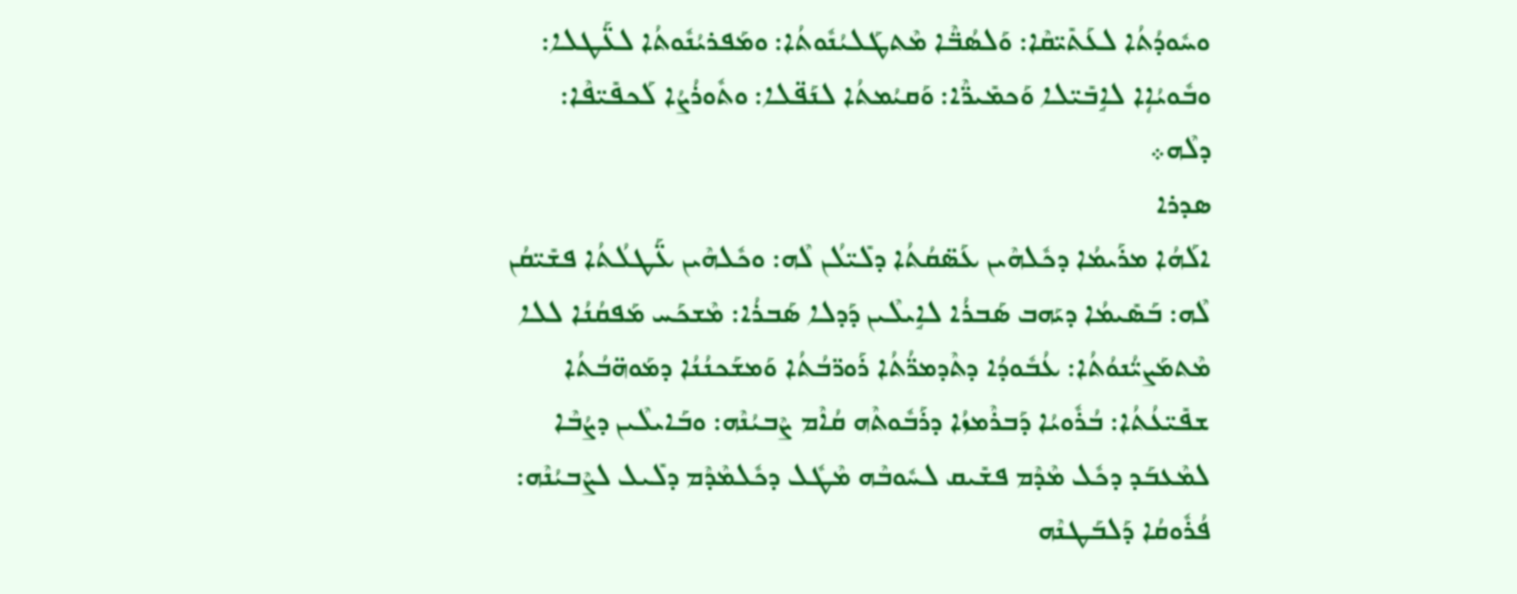ܘܚܽܘܕܳܬܳܐ ܠܥܰܬܺܝ̈ܩܶܐ: ܘܰܠܣܳܒ̈ܶܐ ܡܶܬܛܰܠܝܳܢܽܘܬܳܐ: ܘܡܰܦܪܝܳܢܽܘܬܳܐ ܠܥ̈ܰܛܠܐ: ܘܒܽܘܝܳܐܴܐ ܠܐܱܒܺܝ̈ܠܐ ܘܰܟܡܺܝܪ̈ܶܐ: ܘܰܩܝܳܡܬܳܐ ܠܢܰܦ̈ܠܐ: ܘܬܽܘܪܳܨܳܐ ܠܰܟܦܺܝ̈ܦܶܐ: ܕܠܶܗ܀
ܣܕܪܐ
ܐܠܰܗܳܐ ܡܪܰܝܡܳܐ ܕܟܽܠܗܶܝܢ ܥܰܣ̈ܩܳܬܳܐ ܕܠܺܝ̈ܠܳܢ ܠܶܗ: ܘܟܽܠܗܶܝܢ ܥ̈ܰܛܠܳܬܳܐ ܦܫܺܝ̈ܩܳܢ ܠܶܗ: ܒܰܣܺܝܡܳܐ ܕܝܰܗܒ ܣܰܒܪܳܐ ܠܐܱܝܠܶܝܢ ܕܰܕܠܐ ܣܰܒܪܳܐ: ܡܶܫܟܰܚ ܡܰܦܩܳܢܳܐ ܠܠܐ ܡܶܬܡܰܨܝ̈ܳܢܘܳܬܳܐ: ܥܳܒܽܘܕܳܐ ܕܬܶܕܡܪ̈ܳܬܳܐ ܪܰܘܪ̈ܒܳܬܳܐ ܘܰܡܫܰܟܢܳܢܳܐ ܕܡܰܘܗ̈ܒܳܬܳܐ ܫܦܺܝ̈ܥܳܬܳܐ: ܒܳܪܽܘܝܳܐ ܕܰܒܪܶܡܙܳܐ ܕܪܰܒܽܘܬܶܗ ܩܳܐܶܡ ܨܶܒܝܳܢܶܗ: ܘܒܰܐܝܠܶܝܢ ܕܨܳܒܶܐ ܠܡܶܥܒܰܕ ܕܟܽܠ ܡܶܕܶܡ ܦܫܺܝܩ ܠܚܽܘܒܶܗ ܡܶܛܽܠ ܕܟܽܠܡܶܕܶܡ ܕܠܺܝܠ ܠܨܶܒܝܳܢܶܗ: ܦܳܪܽܘܩܳܐ ܕܰܠܒܰܛܢܶܗ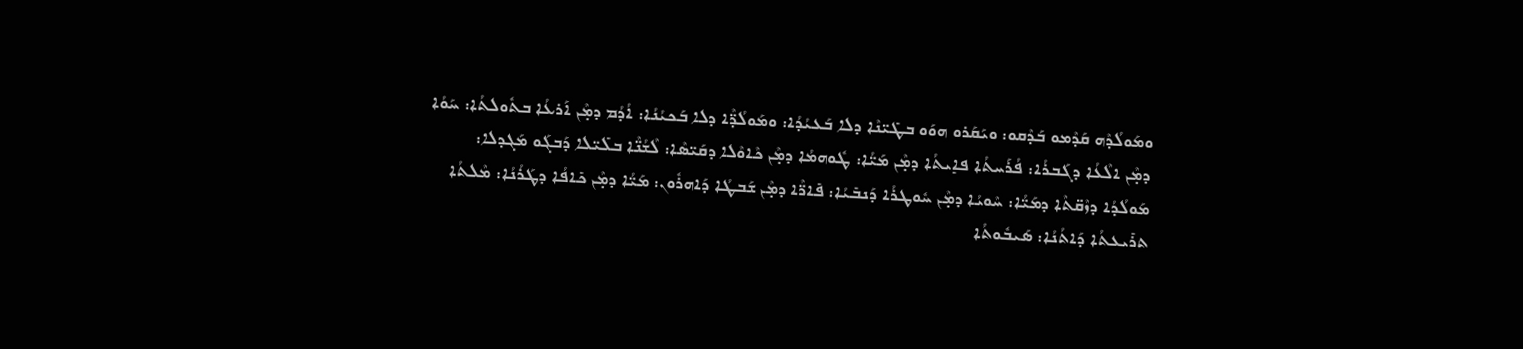ܘܡܰܘܠܳܕܶܗ ܩܰܕܶܡܘ ܒܰܕܶܩܘ: ܘܝܰܩܰܪܘ ܗܘܰܘ ܒܛܺܝ̈ܢܶܐ ܕܠܐ ܒܰܥܝܳܕܳܐ: ܘܡܰܘܠܳܕ̈ܶܐ ܕܠܐ ܒܰܟܝܳܢܳܐ: ܐܳܕܳܡ ܕܡ̣ܶܢ ܐܰܪܥܳܐ ܒܬܽܘܠܬܳܐ: ܚܰܘܳܐ ܕܡ̣ܶܢ ܐܠܶܥܳܐ ܕܓܰܒܪܳܐ: ܦܳܪܰܚܬܳܐ ܦܐܻܝܬܳܐ ܕܡ̣ܶܢ ܡܰܝ̈ܳܐ: ܛܽܘܗܡܳܐ ܕܡ̣ܶܢ ܟܶܐܘܶܠܐ ܕܩܰܝ̈ܣܶܐ: ܠܶܫܳܢ̈ܶܐ ܒܠܺܝ̈ܠܐ ܕܰܒܓܰܘ ܡܰܓܕܠܐ: ܡܰܘܠܳܕܳܐ ܕܙܶܩ̈ܬܶܐ ܕܡܰܝ̈ܳܐ: ܚܶܘܝܳܐ ܕܡ̣ܶܢ ܚܽܘܛܪܳܐ ܕܰܢܒܺܝܳܐ: ܦܺܐܪ̈ܶܐ ܕܡ̣ܶܢ ܫܰܒܛܳܐ ܕܰܐܗܪܽܘܢ: ܡܰܝ̈ܳܐ ܕܡ̣ܶܢ ܟܺܐܦܳܐ ܕܛܰܪܳܢܳܐ: ܡܶܠܬܳܐ ܬܪܺܝܥܬܳܐ ܕܰܐܬܳܢܳܐ: ܣܰܝܒܽܘܬܳܐ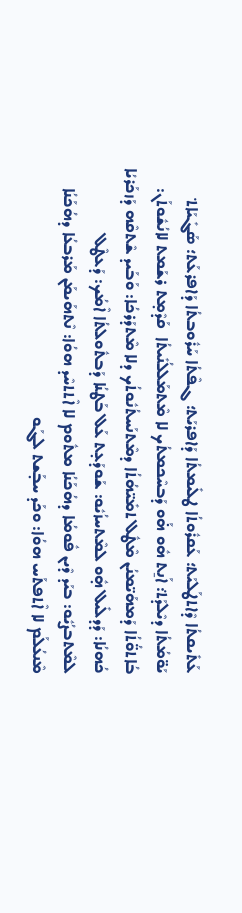ܥܰܬܺܝܩܬܳܐ ܕܶܐܬܛܰܠܝܰܬ݀: ܥܰܩܪܽܘܬܳܐ ܛܠܺܝܡܬܳܐ ܕܰܐܦܪܝܰܬ݀: ܓܦܶܬܳܐ ܚܰܪܽܘܒܬܳܐ ܕܰܐܦܪܥܰܬ݀: ܣܰܓܺܝܰܐܬ݀ ܝܰܘ̈ܡܳܬܳܐ ܕܝܶܠܕܰܬ݀: ܐܰܢ̱ܬ ܗܽܘ ܗ̇ܰܘ ܕܰܒܚܶܟܡܬܳܟ ܠܐ ܡܶܬܡܰܠܠܳܢܺܝܬܳܐ  ܩܰܕܶܡ̣ܬ ܪܫܰܡܬ ܠܐܢܳܫܽܘܬܰܢ: ܒܳܐܬܘ̈ܳܬܳܐ ܕܰܡܗܰܝ̈ܡܢܳܢ ܡܶܛܽܠ ܬܡܺܝ̈ܗܳܬܳܐ ܕܡܶܬܢܰܚܬܳܢܽܘܬܳܟ ܕܠܐ ܡܶܬܕܰܪܟܳܐ: ܘܰܒܰܝܕ ܫܶܬܩܶܗ ܕܰܙܟܰܪܝܳܐ ܟܳܗܢܳܐ: ܕܰܕܠܺܝܠ ܗ̣ܽܘ ܠܡܶܬܚܙܳܝܽܘ: ܫܰܘܕܰܥ̣ܬ ܥܰܠ ܒܰܛܢܳܐ ܕܰܒܬܽܘܠܬܳܐ ܐܶܡܳܟ: ܕܰܥܛܶܠ ܠܡܶܬܒܨܳܝܽܘ: ܒܝܰܕ ܕܶܝܢ ܦܽܘܡܳܐ ܕܗܳܟܰܢܳܐ ܡܬܽܘܡ ܠܐ ܐܶܬܬܚܶܕ ܗܘܳܐ: ܢܶܬܗܰܝܡܰܢ ܡܰܪܒܥܳܐ ܕܗܳܟܰܢܳܐ ܡܶܢܥܳܠܰܡ ܠܐ ܐܶܬܦܬܰܚ ܗܘܳܐ: ܘܟܰܕ ܚܒ̣ܰܫܬ ܠܓܰܘ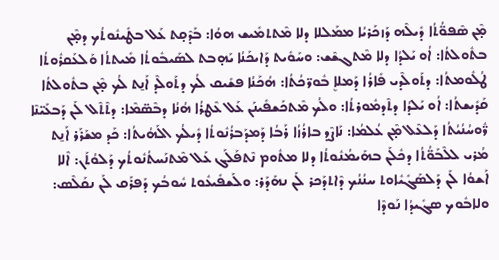ܡ̣ܶܢ ܣܶܦܘ̈ܳܬܳܐ ܕܺܝܠܶܗ ܕܰܙܟܰܪܝܳܐ ܡܡܰܠܠܐ ܕܠܐ ܡܶܬܬܡܺܝܫ ܗܘܳܐ: ܒܰܕܶܩ̣ܬ ܥܰܠ ܒܛܺܝܢܽܘܬܳܟ ܕܡ̣ܶܢ ܒܬܽܘܠܬܳܐ: ܐܳܘ ܝܰܠܕܳܐ ܕܠܐ ܡܶܬܓܫܶܫ: ܘܚܰܘܺܝܬ ܕܰܐܝܟܰܢܳܐ ܝܰܗ̣ܒܬ ܠܣܰܝܒܽܘܬܳܐ ܡܺܝܬܬܳܐ ܘܰܠܥܰܩܪܽܘܬܳܐ ܛܳܠܽܘܡܬܳܐ: ܕܬܰܘܠܶܕܝ ܦܺܐܪܳܐ ܕܰܡܠܐܷ ܒܽܘܪ̈ܟܳܬܳܐ: ܗܳܟܰܢܳܐ ܦܫܺܝܩ ܠܳܟ ܕܬܰܘܠܶܕ ܐܰܢ̱ܬ ܠܳܟ ܡ̣ܶܢ ܒܬܽܘܠܬܳܐ ܩܰܕܺܝܫܬܳܐ: ܐܳܘ ܝܰܠܕܳܐ ܕܬܶܕܡܽܘܪܬܳܐ: ܘܠܳܟ ܡܶܬܟܰܫܦܺܝܢܰܢ ܥܰܠ ܥܶܛܪܳܐ ܗܳܢܳܐ ܕܒܶܣ̈ܡܶܐ: ܕܬܶܬܶܠ ܠܰܢ ܕܰܒܥܰܝ̈ܢܶܐ ܪ̈ܽܘܚܳܢܳܝܳܬܳܐ ܕܰܠܥܶܠ ܡ̣ܶܢ ܥܳܠܡܳܐ: ܢܰܐܨܶܕ ܒܐܪܳܙܳܐ ܪܰܒܳܐ ܕܰܡܕܰܒܪܳܢܽܘܬܳܐ ܕܺܝܠܳܟ ܐܠܰܗܳܝܬܳܐ: ܟܰܕ ܡܫܰܪܰܪ ܐܰܢ̱ܬ ܡܳܪܝ ܠܠܶܒܰܘ̈ܳܬܳܐ ܕܟܽܠܰܢ ܒܗܰܝܡܳܢܽܘܬܳܐ ܕܠܐ ܡܬܽܘܡ ܢܶܬܦܰܠܰܓ ܥܰܠ ܡܶܬܢܰܚܬܳܢܽܘܬܳܟ ܕܰܠܘܳܬܰܢ: ܐܶܠܐ ܐܰܫܘܳܐ ܠܰܢ ܕܰܠܣܰܓܺܝܽܐܘܬ ܚܢܳܢܳܟ ܕܶܐܬܕܰܟܪ ܠܰܢ ܢܗܰܕܰܪ: ܘܠܰܫܦܺܝܥܽܘܬ ܚܽܘܒܳܟ ܕܰܦܪܰܩ ܠܰܢ ܢܩܰܠܶܣ: ܘܠܐܒܽܘܟ ܣܓܺܝܕܳܐ ܢܰܘܕܶܐ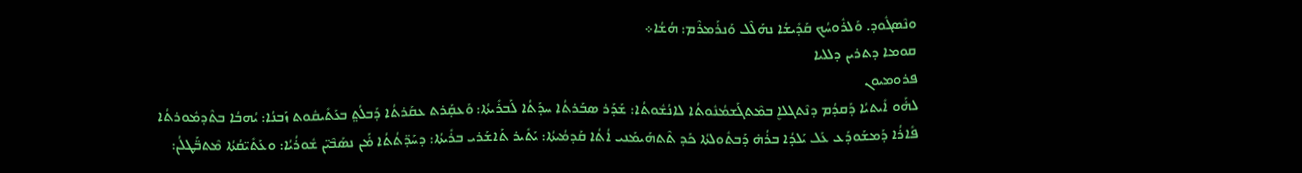ܘܢܶܣܓܽܘܕ. ܘܰܠܪܽܘܚܳܟ ܩܰܕܺܝܫܳܐ ܢܗܰܠܶܠ ܘܰܢܪܰܡܪܶܡ: ܗܳܫܳܐ܀
ܩܘܡܐ ܕܬܪܝܢ ܕܠܠܝܐ
ܦܪܘܡܝܘܢ
ܠܗ̇ܰܘ ܐܺܝܬܝܳܐ ܕܰܩܕܳܡ ܕܢܶܬܓܠܐܷ ܒܡܶܬܓܰܫܡܳܢܽܘܬܳܐ ܠܐܢܳܫܽܘܬܳܐ: ܫܰܕܰܪ ܣܒܰܪܬܳܐ ܚܕܰܬܳܐ ܠܰܒܪܺܝܬܳܐ: ܘܰܥܩ̣ܰܪܬ ܥܩܰܪܬܳܐ ܕܰܒܠܳܬ݀ ܒܥܰܬܺܝܩܽܘܬ ܙܰܒܢܳܐ: ܝܳܗܒܳܐ ܒܬܶܕܡܽܘܪܬܳܐ ܦܺܐܪܳܐ ܕܰܡܫܰܘܕܰܥ ܥܰܠ ܝܰܠܕܳܐ ܒܪܳܗ̇ ܕܰܒܬܽܘܠܬܳܐ ܟܰܕ ܬܶܬܗܰܝܡܰܢܝ ܐܳܬܳܐ ܩܰܕܡܳܝܬܳܐ: ܝܰܬܺܝܪ ܬܰܐܫܰܪܝ ܒܪܺܝܬܳܐ: ܕܚܰܕ̈ܬܳܬܳܐ ܡ̇ܰܢ ܢܣܰܒܶܝ̈ܢ ܫܽܘܪܳܝܳܐ: ܘܥܰܬܺܝ̈ܩܳܬܳܐ ܡܶܬܒ̈ܰܛܠܳܢ: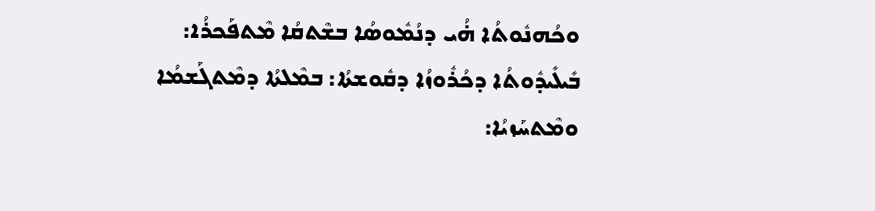ܘܟܳܗܢܽܘܬܳܐ ܗ̇ܳܝ ܕܢܳܡܽܘܣܳܐ ܒܫܶܬܩܳܐ ܡܶܬܦܰܟܪܳܐ: ܒܺܝܠܺܝܕܽܘܬܳܐ ܕܟܳܪܽܘܙܳܐ ܕܩܽܘܫܬܳܐ: ܒܡܶܠܬܳܐ ܕܡܶܬܓܰܫܡܳܐ ܘܡܶܬܚܰܙܝܳܐ: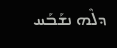ܕܠܶܗ ܢܫܰܒܰܚ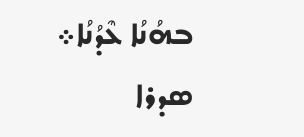ܒܗܳܢܳܐ ܥܶܕܳܢܳܐ܀
ܣܕܪܐ